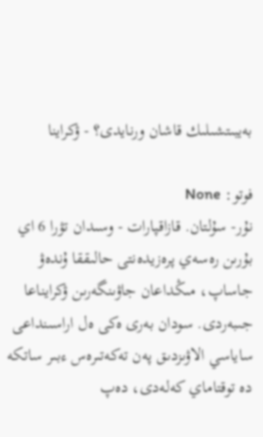بەيبىتشىلىك قاشان ورنايدى؟ - ۋكراينا

فوتو: None
نۇر- سۇلتان. قازاقپارات - وسىدان تۋرا 6 اي بۇرىن رەسەي پرەزيدەنتى حالىققا ۇندەۋ جاساپ، مىڭداعان جاۋىنگەرىن ۋكرايناعا جىبەردى. سودان بەرى ەكى ەل اراسىنداعى ساياسي الاۋىزدىق پەن تەكەتىرەس ءبىر ساتكە دە توقتاماي كەلەدى، دەپ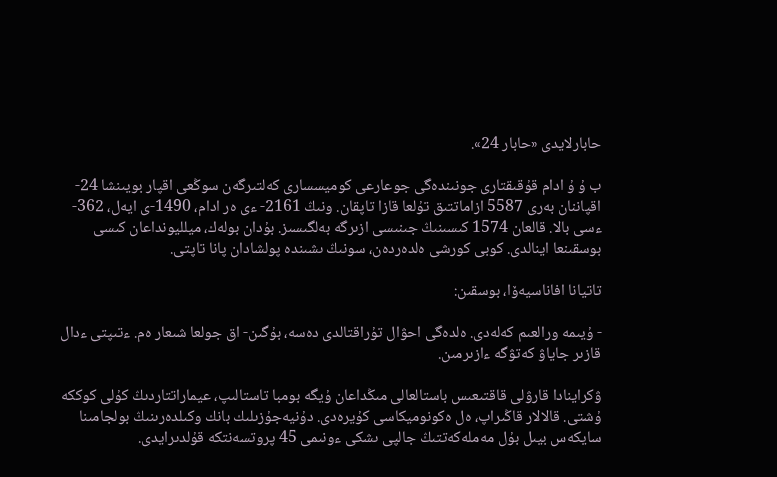حابارلايدى «حابار 24».

ب ۇ ۇ ادام قۇقىقتارى جونىندەگى جوعارعى كوميسسارى كەلتىرگەن سوڭعى اقپار بويىنشا 24- اقپاننان بەرى 5587 ازاماتتىق تۇلعا قازا تاپقان. ونىڭ 2161- ءى ەر ادام، 1490-ى ايەل، 362- ءسى بالا. قالعان 1574 كىسىنىڭ جىنىسى ازىرگە بەلگىسىز. بۇدان بولەك، ميلليونداعان كىسى بوسقىنعا اينالدى. كوبى كورشى ەلدەردەن، سونىڭ ىشىندە پولشادان پانا تاپتى.

تاتيانا افاناسيەۆا، بوسقىن:

- ۇيىمە ورالعىم كەلەدى. ەلدەگى احۋال تۇراقتالدى دەسە، بۇگىن- اق جولعا شىعار ەم. ءتىپتى ءدال قازىر جاياۋ كەتۋگە ءازىرمىن.

ۋكراينادا قارۋلى قاقتىعىس باستالعالى مىڭداعان ۇيگە بومبا تاستالىپ، عيماراتتاردىڭ كۇلى كوككە ۇشتى. قالالار قاڭىراپ، ەل ەكونوميكاسى كۇيرەدى. دۇنيەجۇزىلىك بانك وكىلدەرىنىڭ بولجامىنا سايكەس بيىل بۇل مەملەكەتتىڭ جالپى ىشكى ءونىمى 45 پروتسەنتكە قۇلدىرايدى.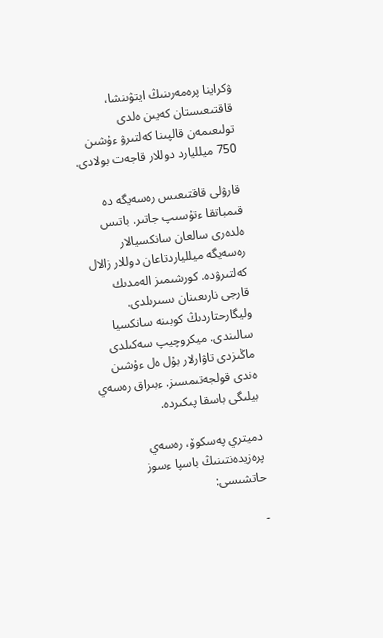ۋكراينا پرەمەرىنىڭ ايتۋىنشا، قاقتىعىستان كەيىن ەلدى تولىعىمەن قالپىنا كەلتىرۋ ءۇشىن 750 ميلليارد دوللار قاجەت بولادى.

قارۋلى قاقتىعىس رەسەيگە دە قىمباتقا ءتۇسىپ جاتىر. باتىس ەلدەرى سالعان سانكسيالار رەسەيگە ميللياردتاعان دوللار زالال كەلتىرۋدە. كورشىمىز الەمدىك قارجى نارىعىنان ىسىرىلدى. وليگارحتاردىڭ كوبىنە سانكسيا سالىندى. ميكروچيپ سەكىلدى ماڭىزدى تاۋارلار بۇل ەل ءۇشىن ەندى قولجەتىمسىز. ءبىراق رەسەي بيلىگى باسقا پىكىردە.

دميتري پەسكوۆ، رەسەي پرەزيدەنتىنىڭ باسپا ءسوز حاتشىسى:

-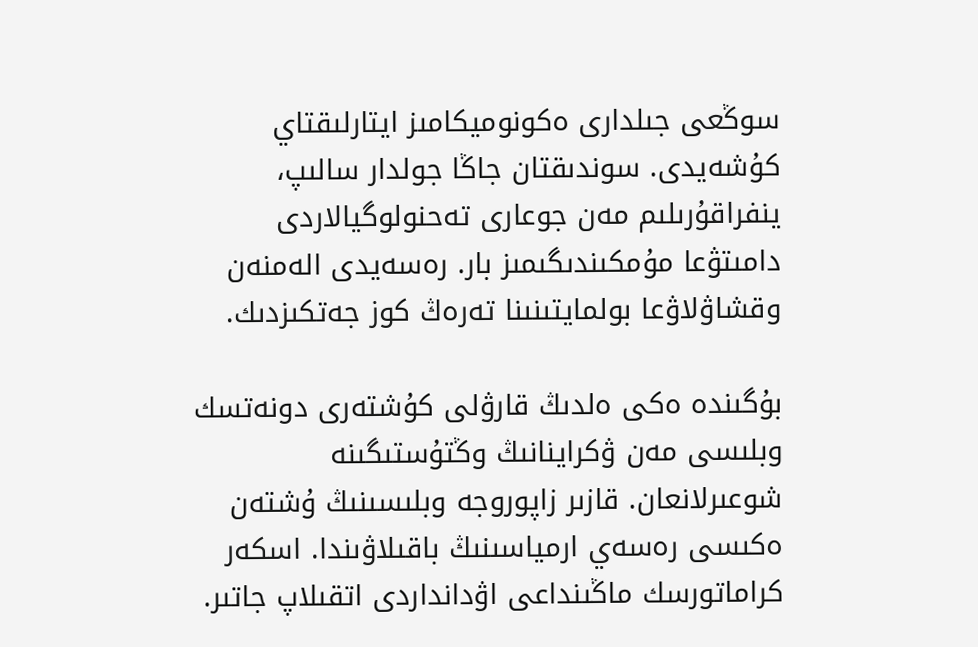سوڭعى جىلدارى ەكونوميكامىز ايتارلىقتاي كۇشەيدى. سوندىقتان جاڭا جولدار سالىپ، ينفراقۇرىلىم مەن جوعارى تەحنولوگيالاردى دامىتۋعا مۇمكىندىگىمىز بار. رەسەيدى الەمنەن وقشاۋلاۋعا بولمايتىنىنا تەرەڭ كوز جەتكىزدىك.

بۇگىندە ەكى ەلدىڭ قارۋلى كۇشتەرى دونەتسك وبلىسى مەن ۋكراينانىڭ وڭتۇستىگىنە شوعىرلانعان. قازىر زاپوروجە وبلىسىنىڭ ۇشتەن ەكىسى رەسەي ارمياسىنىڭ باقىلاۋىندا. اسكەر كراماتورسك ماڭىنداعى اۋدانداردى اتقىلاپ جاتىر.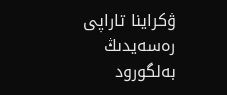ۋكراينا تاراپى رەسەيدىڭ بەلگورود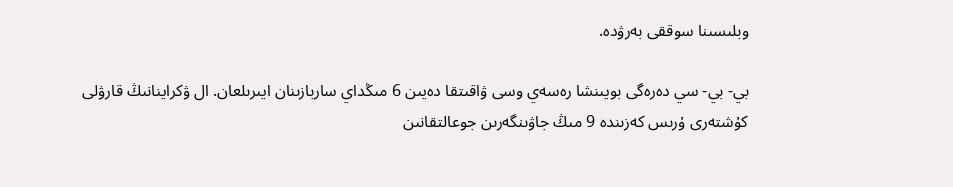وبلىسىنا سوققى بەرۋدە.

بي- بي- سي دەرەگى بويىنشا رەسەي وسى ۋاقىتقا دەيىن 6 مىڭداي ساربازىنان ايىرىلعان. ال ۋكراينانىڭ قارۋلى كۇشتەرى ۇرىس كەزىندە 9 مىڭ جاۋىنگەرىن جوعالتقانىن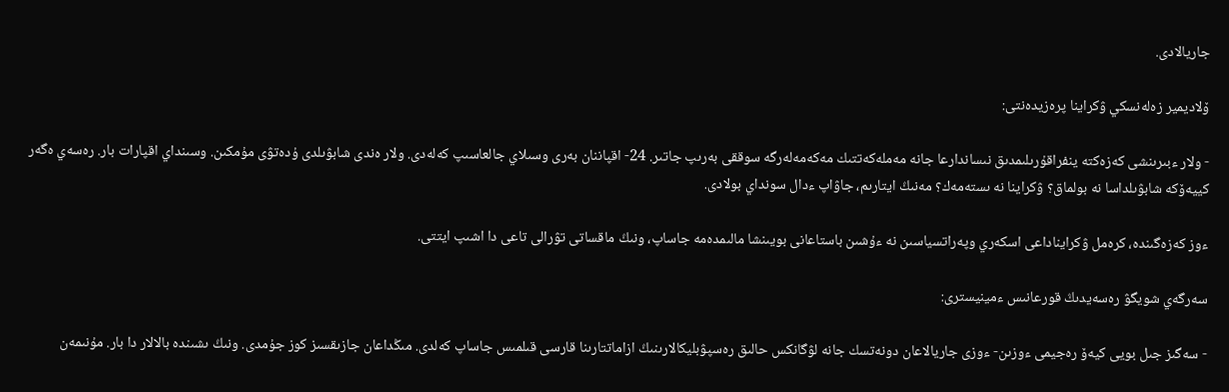جاريالادى.

ۆلاديمير زەلەنسكي ۋكراينا پرەزيدەنتى:

- ولار ءبىرىنشى كەزەكتە ينفراقۇرىلىمدىق نىساندارعا جانە مەملەكەتتىك مەكەمەلەرگە سوققى بەرىپ جاتىر. 24- اقپاننان بەرى وسىلاي جالعاسىپ كەلەدى. ولار ەندى شابۋىلدى ۇدەتۋى مۇمكىن. وسىنداي اقپارات بار. رەسەي ەگەر كييەۆكە شابۋىلداسا نە بولماق؟ ۋكراينا نە ىستەمەك؟ مەنىڭ ايتارىم، جاۋاپ ءدال سونداي بولادى.

ءوز كەزەگىندە، كرەمل ۋكرايناداعى اسكەري وپەراتسياسىن نە ءۇشىن باستاعانى بويىنشا مالىمدەمە جاساپ، ونىڭ ماقساتى تۋرالى تاعى دا اشىپ ايتتى.

سەرگەي شويگۋ رەسەيدىڭ قورعانىس ءمينيسترى:

- سەگىز جىل بويى كيەۆ رەجيمى ءوزىن- ءوزى جاريالاعان دونەتسك جانە لۋگانكس حالىق رەسپۋبليكالارىنىڭ ازاماتتارىنا قارسى قىلمىس جاساپ كەلدى. مىڭداعان جازىقسىز كوز جۇمدى. ونىڭ ىشىندە بالالار دا بار. مۇنىمەن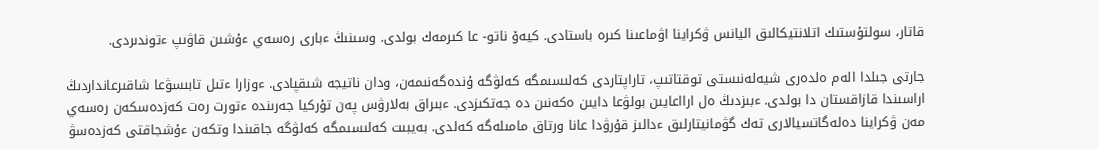قاتار، سولتۇستىك اتلانتيكالىق اليانس ۋكراينا اۋماعىنا كىرە باستادى. كيەۆ ناتو- عا كىرمەك بولدى. وسىنىڭ ءبارى رەسەي ءۇشىن قاۋىپ ءتوندىردى.

جارتى جىلدا الەم ەلدەرى شيەلەنىستى توقتاتىپ، تاراپتاردى كەلىسىمگە كەلۋگە ۇندەگەنىمەن، ودان ناتيجە شىقپادى. ءوزارا ءتىل تابىسۋعا شاقىرعانداردىڭ اراسىندا قازاقستان دا بولدى. ءبىزدىڭ ەل ارااعايىن بولۋعا دايىن ەكەنىن دە جەتكىزدى. ءبىراق بەلارۋس پەن تۇركيا جەرىندە ءتورت رەت كەزدەسكەن رەسەي مەن ۋكراينا دەلەگاتسيالارى تەك گۋمانيتارلىق ءدالىز قۇرۋدا عانا ورتاق مامىلەگە كەلدى. بەيبىت كەلىسىمگە كەلۋگە جاقىندا وتكەن ءۇشجاقتى كەزدەسۋ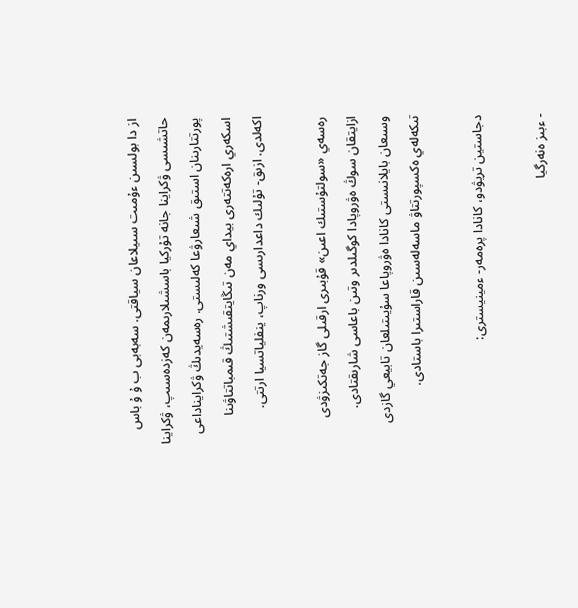از دا بولسىن ءۇمىت سىيلاعان سياقتى. سەبەبى ب ۇ ۇ باس حاتشىسى ۋكراينا جانە تۇركيا باسشىلارىمەن كەزدەسىپ، ۋكراينا پورتتارىنان استىق شىعارۋعا كەلىستى. رەسەيدىڭ ۋكرايناداعى اسكەري ارەكەتتەرى بيداي مەن تىڭايتقىشتىڭ قىمباتتاۋىنا اكەلدى. ازىق- تۇلىك داعدارىسى ورناپ، ينفلياتسيا ارتتى.

رەسەي «سولتۇستىك اعىن» قۇبىرى ارقىلى گاز جەتكىزۋدى ازايتقان سوڭ ەۋروپادا كوگىلدىر وتىن باعاسى شارىقتادى. وسىعان بايلانىستى كانادا ەۋروپاعا سۇيىتىلعان تابيعي گازدى تىكەلەي ەكسپورتتاۋ ماسەلەسىن قاراستىرا باستادى.

دجاستين تريۋدو، كانادا پرەمەر- ءمينيسترى:

- ءبىز ەنەرگيا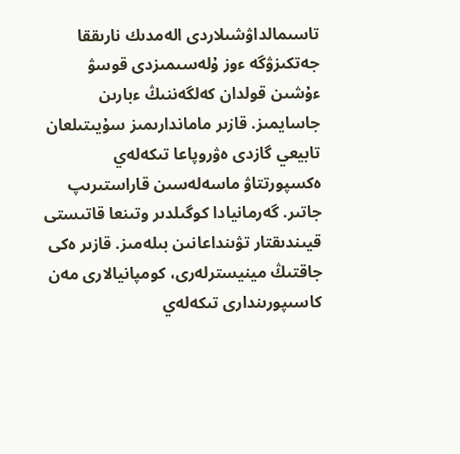تاسىمالداۋشىلاردى الەمدىك نارىققا جەتكىزۋگە ءوز ۇلەسىمىزدى قوسۋ ءۇشىن قولدان كەلگەننىڭ ءبارىن جاسايمىز. قازىر ماماندارىمىز سۇيىتىلعان تابيعي گازدى ەۋروپاعا تىكەلەي ەكسپورتتاۋ ماسەلەسىن قاراستىرىپ جاتىر. گەرمانيادا كوگىلدىر وتىنعا قاتىستى قيىندىقتار تۋىنداعانىن بىلەمىز. قازىر ەكى جاقتىڭ مينيسترلەرى، كومپانيالارى مەن كاسىپورىندارى تىكەلەي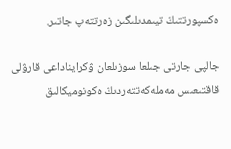ەكسپورتتىڭ تيىمدىلىگىن زەرتتەپ جاتىر.

جالپى جارتى جىلعا سوزىلعان ۋكرايناداعى قارۋلى قاقتىعىس مەملەكەتتەردىڭ ەكونوميكالىق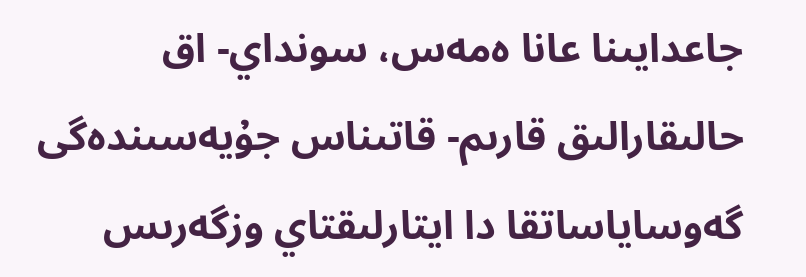جاعدايىنا عانا ەمەس، سونداي- اق حالىقارالىق قارىم- قاتىناس جۇيەسىندەگى گەوساياساتقا دا ايتارلىقتاي وزگەرىس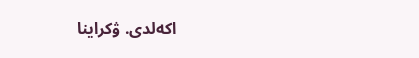اكەلدى. ۋكراينا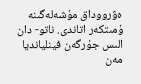ەۋرووداق مۇشەلەگىنە ۇمىتكەر اتاندى. ناتو- دان الىس جۇرگەن فينليانديا مەن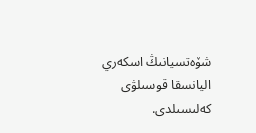شۆەتسيانىڭ اسكەري اليانسقا قوسىلۋى كەلىسىلدى.